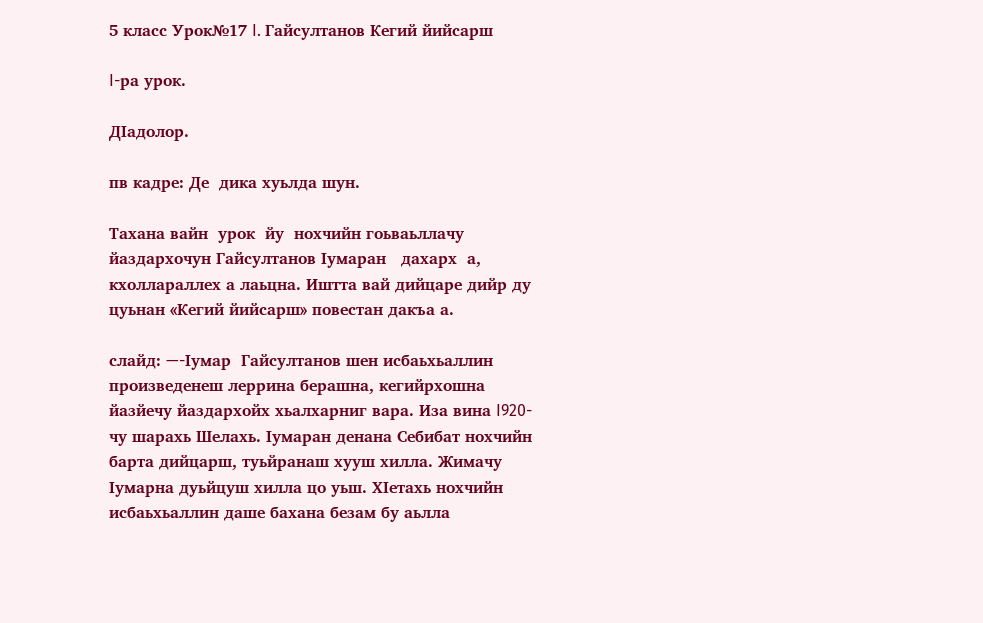5 класс Урок№17 I. Гайсултанов Кегий йийсарш

I-ра урок.

ДIадолор.

пв кадре: Де  дика хуьлда шун.

Тахана вайн  урок  йу  нохчийн гоьваьллачу йаздархочун Гайсултанов Iумаран   дахарх  а, кхоллараллех а лаьцна. Иштта вай дийцаре дийр ду цуьнан «Кегий йийсарш» повестан дакъа а.

слайд: —-Iумар  Гайсултанов шен исбаьхьаллин произведенеш леррина берашна, кегийрхошна йазйечу йаздархойх хьалхарниг вара. Иза вина I920-чу шарахь Шелахь. Iумаран денана Себибат нохчийн барта дийцарш, туьйранаш хууш хилла. Жимачу Iумарна дуьйцуш хилла цо уьш. ХIетахь нохчийн исбаьхьаллин даше бахана безам бу аьлла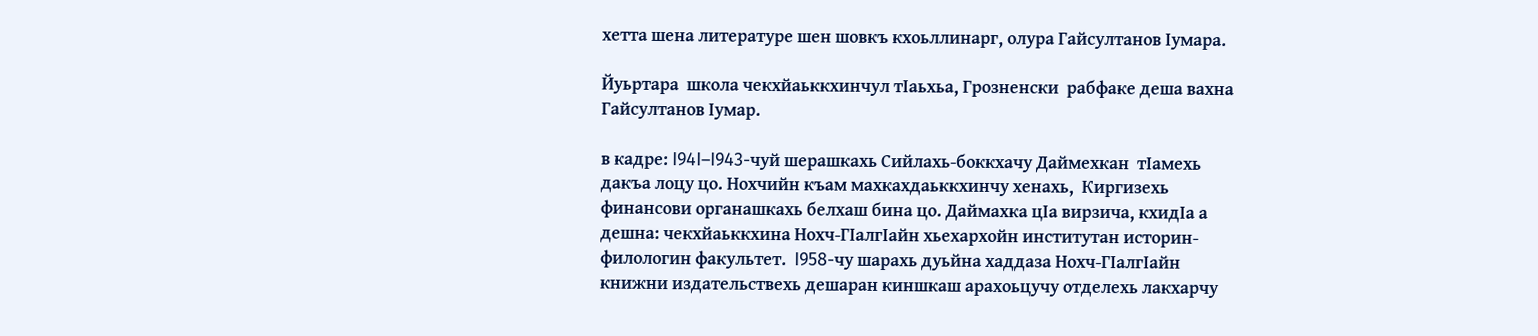хетта шена литературе шен шовкъ кхоьллинарг, олура Гайсултанов Iумара.

Йуьртара  школа чекхйаьккхинчул тIаьхьа, Грозненски  рабфаке деша вахна Гайсултанов Iумар.

в кадре: I94I–I943-чуй шерашкахь Сийлахь-боккхачу Даймехкан  тIамехь дакъа лоцу цо. Нохчийн къам махкахдаьккхинчу хенахь,  Киргизехь финансови органашкахь белхаш бина цо. Даймахка цIа вирзича, кхидIа а дешна: чекхйаьккхина Нохч-ГIалгIайн хьехархойн институтан историн-филологин факультет.  I958-чу шарахь дуьйна хаддаза Нохч-ГIалгIайн книжни издательствехь дешаран киншкаш арахоьцучу отделехь лакхарчу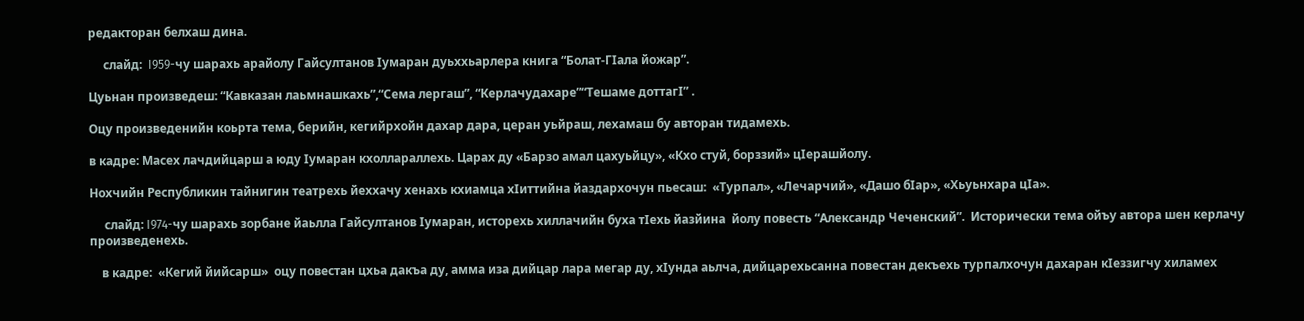редакторан белхаш дина.

     слайд:  I959-чу шарахь арайолу Гайсултанов Iумаран дуьххьарлера книга “Болат-ГIала йожар”.

Цуьнан произведеш: “Кавказан лаьмнашкахь”,“Сема лергаш”, “Керлачудахаре”“Тешаме доттагI” .

Оцу произведенийн коьрта тема, берийн, кегийрхойн дахар дара, церан уьйраш, лехамаш бу авторан тидамехь.

в кадре: Масех лачдийцарш а юду Iумаран кхоллараллехь. Царах ду «Барзо амал цахуьйцу», «Кхо стуй, борззий» цIерашйолу.

Нохчийн Республикин тайнигин театрехь йеххачу хенахь кхиамца хIиттийна йаздархочун пьесаш:  «Турпал», «Лечарчий», «Дашо бIар», «Хьуьнхара цIа».

     слайд: I974-чу шарахь зорбане йаьлла Гайсултанов Iумаран, исторехь хиллачийн буха тIехь йазйина  йолу повесть “Александр Чеченский”.  Исторически тема ойъу автора шен керлачу  произведенехь.

    в кадре:  «Кегий йийсарш»  оцу повестан цхьа дакъа ду, амма иза дийцар лара мегар ду, хIунда аьлча, дийцарехьсанна повестан декъехь турпалхочун дахаран кIеззигчу хиламех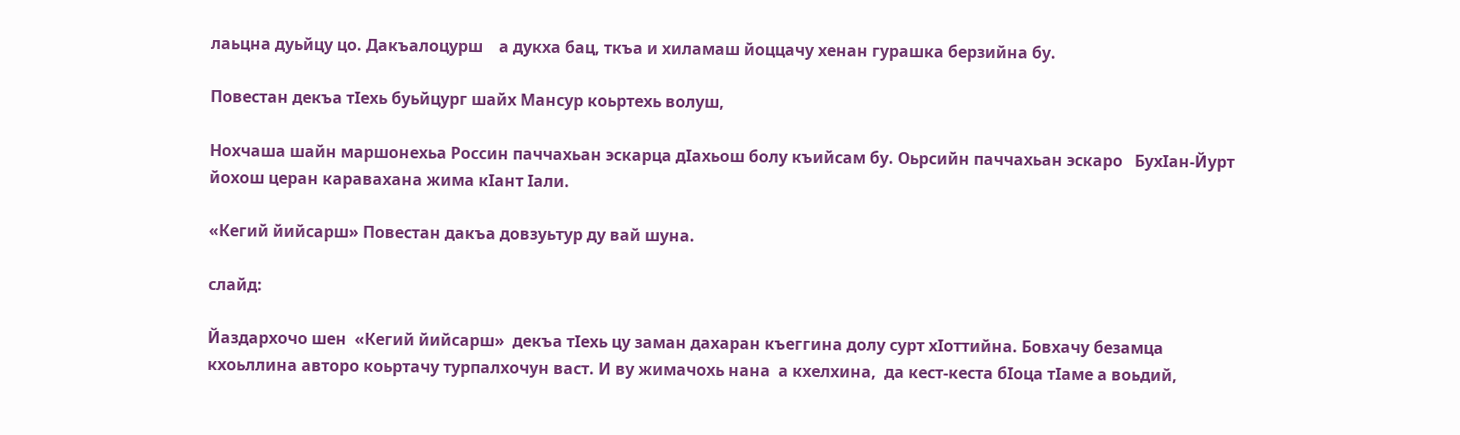лаьцна дуьйцу цо. Дакъалоцурш    а дукха бац, ткъа и хиламаш йоццачу хенан гурашка берзийна бу.

Повестан декъа тIехь буьйцург шайх Мансур коьртехь волуш,

Нохчаша шайн маршонехьа Россин паччахьан эскарца дIахьош болу къийсам бу. Оьрсийн паччахьан эскаро   БухIан-Йурт йохош церан каравахана жима кIант Iали.

«Кегий йийсарш» Повестан дакъа довзуьтур ду вай шуна.

слайд:

Йаздархочо шен  «Кегий йийсарш»  декъа тIехь цу заман дахаран къеггина долу сурт хIоттийна. Бовхачу безамца кхоьллина авторо коьртачу турпалхочун васт. И ву жимачохь нана  а кхелхина,  да кест-кеста бIоца тIаме а воьдий,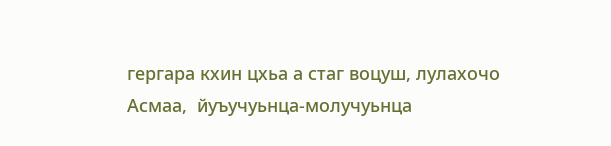гергара кхин цхьа а стаг воцуш, лулахочо Асмаа,  йуъучуьнца-молучуьнца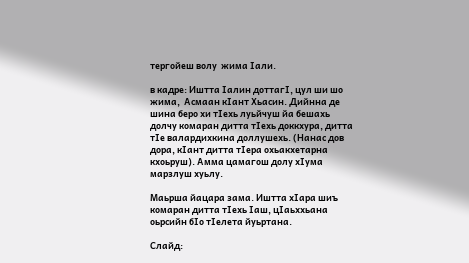тергойеш волу  жима Iали.

в кадре: Иштта Iалин доттагI, цул ши шо жима,  Асмаан кIант Хьасин. Дийнна де шина беро хи тIехь луьйчуш йа бешахь долчу комаран дитта тIехь доккхура, дитта тIе валардихкина доллушехь. (Нанас дов дора, кIант дитта тIера охьакхетарна кхоьруш). Амма цамагош долу хIума марзлуш хуьлу.

Маьрша йацара зама. Иштта хIара шиъ комаран дитта тIехь Iаш, цIаьххьана оьрсийн бIо тIелета йуьртана.

Слайд: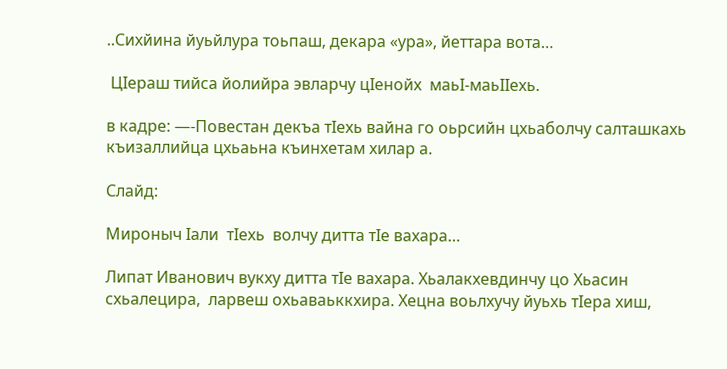..Сихйина йуьйлура тоьпаш, декара «ура», йеттара вота…

 ЦIераш тийса йолийра эвларчу цIенойх  маьI-маьIIехь.

в кадре: —-Повестан декъа тIехь вайна го оьрсийн цхьаболчу салташкахь къизаллийца цхьаьна къинхетам хилар а.

Слайд:

Мироныч Iали  тIехь  волчу дитта тIе вахара…

Липат Иванович вукху дитта тIе вахара. Хьалакхевдинчу цо Хьасин схьалецира,  ларвеш охьаваьккхира. Хецна воьлхучу йуьхь тIера хиш,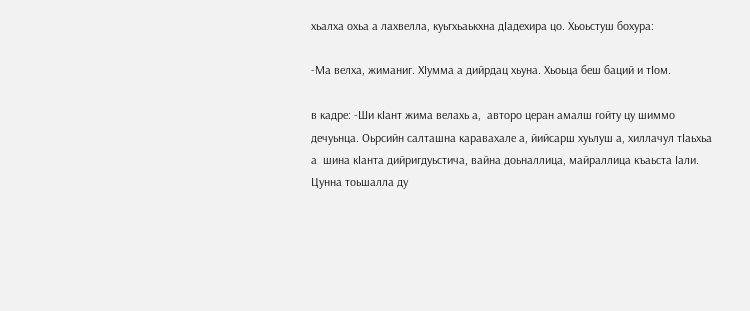хьалха охьа а лахвелла, куьгхьаькхна дIадехира цо. Хьоьстуш бохура:

-Ма велха, жиманиг. ХIумма а дийрдац хьуна. Хьоьца беш баций и тIом.

в кадре: -Ши кIант жима велахь а,  авторо церан амалш гойту цу шиммо дечуьнца. Оьрсийн салташна каравахале а, йийсарш хуьлуш а, хиллачул тIаьхьа а  шина кIанта дийригдуьстича, вайна доьналлица, майраллица къаьста Iали. Цунна тоьшалла ду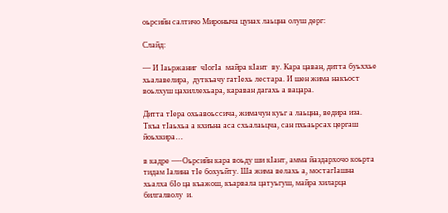оьрсийн салтичо Мироныча цунах лаьцна олуш дерг:

Слайд:

— И Iаьржаниг  чIогIа  майра кIант  ву. Кара цаван, дитта буьххье хьалавелира,  дуткъачу гатIехь лестара. И шен жима накъост воьлхуш цахиллехьара, караван дагахь а вацара.

Дитта тIера охьавоьссича, жимачун куьг а лаьцна, ведира иза. Ткъа тIаьхьа а кхиъна аса схьалаьцча, сан пхьаьрсах цергаш йоьхкира…

в кадре —-Оьрсийн кара воьду ши кIант, амма йаздархочо коьрта тидам Iалина тIе бохуьйту. Ша жима велахь а, мостагIашна хьалха бIо ца къажош, къарвала цатуьгуш, майра хиларца билгалволу  и.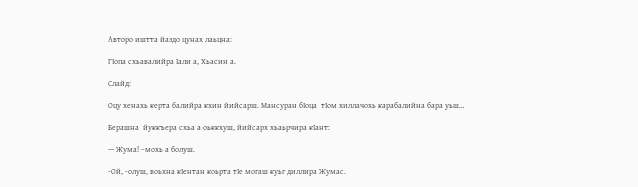Авторо иштта йаздо цунах лаьцна:

ГIопа схьавалийра Iали а, Хьасин а.

Слайд:

Оцу хенахь керта балийра кхин йийсарш. Мансуран бIоца  тIом хиллачохь карабалийна бара уьш…

Берашна  йуккъера схьа а оьккхуш, йийсарх хьаьрчира кIант:

— Жума! –мохь а болуш.

-Ой, -олуш, воьхна кIентан коьрта тIе могаш куьг диллира Жумас.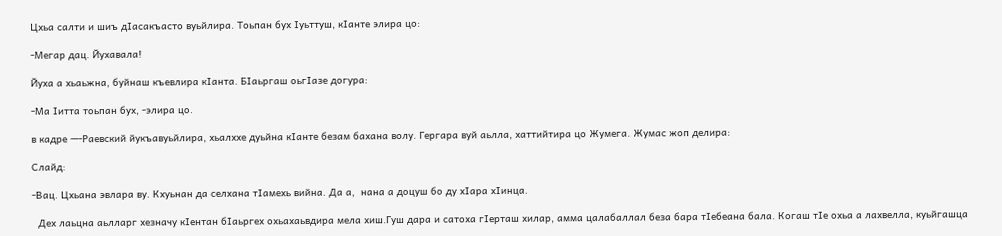Цхьа салти и шиъ дIасакъасто вуьйлира. Тоьпан бух Iуьттуш, кIанте элира цо:

-Мегар дац. Йухавала!

Йуха а хьаьжна, буйнаш къевлира кIанта. БIаьргаш оьгIазе догура:

-Ма Iитта тоьпан бух, -элира цо.

в кадре —-Раевский йукъавуьйлира, хьалххе дуьйна кIанте безам бахана волу. Гергара вуй аьлла, хаттийтира цо Жумега. Жумас жоп делира:

Слайд:

-Вац. Цхьана эвлара ву. Кхуьнан да селхана тIамехь вийна. Да а,  нана а доцуш бо ду хIара хIинца.

  Дех лаьцна аьлларг хезначу кIентан бIаьргех охьахаьвдира мела хиш.Гуш дара и сатоха гIерташ хилар, амма цалабаллал беза бара тIебеана бала. Когаш тIе охьа а лахвелла, куьйгашца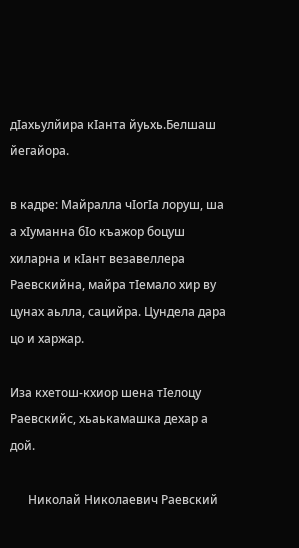дIахьулйира кIанта йуьхь.Белшаш йегайора.

в кадре: Майралла чIогIа лоруш, ша а хIуманна бIо къажор боцуш хиларна и кIант везавеллера Раевскийна, майра тIемало хир ву цунах аьлла, сацийра. Цундела дара цо и харжар.

Иза кхетош-кхиор шена тIелоцу Раевскийс, хьаькамашка дехар а дой.

      Николай Николаевич Раевский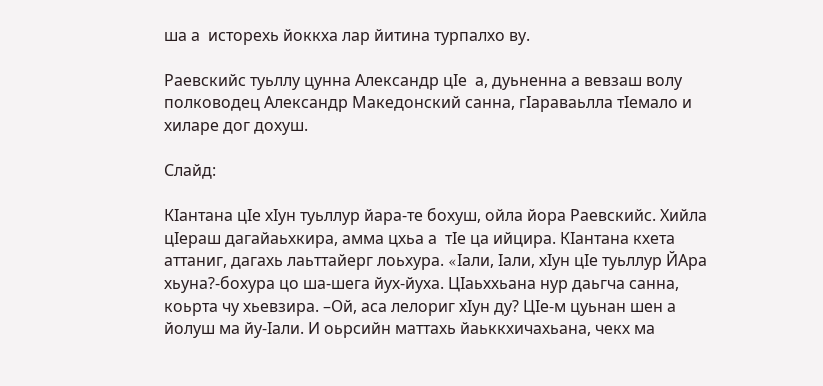ша а  исторехь йоккха лар йитина турпалхо ву.

Раевскийс туьллу цунна Александр цIе  а, дуьненна а вевзаш волу полководец Александр Македонский санна, гIараваьлла тIемало и хиларе дог дохуш.

Слайд:

КIантана цIе хIун туьллур йара-те бохуш, ойла йора Раевскийс. Хийла цIераш дагайаьхкира, амма цхьа а  тIе ца ийцира. КIантана кхета аттаниг, дагахь лаьттайерг лоьхура. «Iали, Iали, хIун цIе туьллур ЙАра хьуна?-бохура цо ша-шега йух-йуха. ЦIаьххьана нур даьгча санна, коьрта чу хьевзира. –Ой, аса лелориг хIун ду? ЦIе-м цуьнан шен а йолуш ма йу-Iали. И оьрсийн маттахь йаьккхичахьана, чекх ма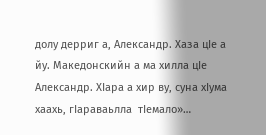долу дерриг а, Александр. Хаза цIе а йу. Македонскийн а ма хилла цIе Александр. ХIара а хир ву, суна хIума хаахь, гIараваьлла  тIемало»…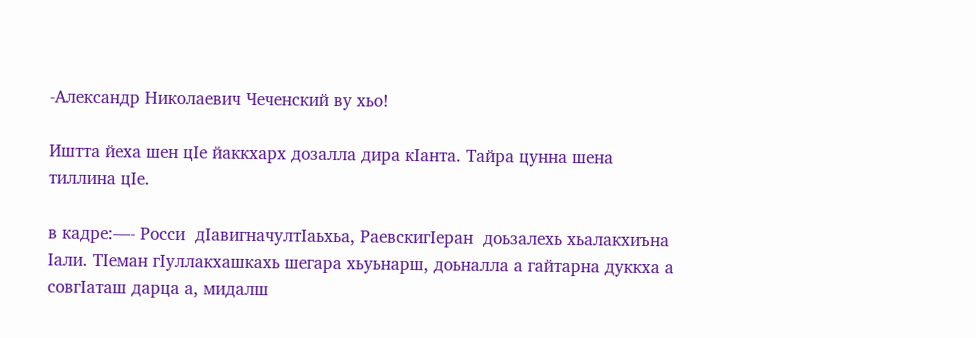-Александр Николаевич Чеченский ву хьо!

Иштта йеха шен цIе йаккхарх дозалла дира кIанта. Тайра цунна шена тиллина цIе.

в кадре:—- Росси  дIавигначултIаьхьа, РаевскигIеран  доьзалехь хьалакхиъна Iали. ТIеман гIуллакхашкахь шегара хьуьнарш, доьналла а гайтарна дуккха а совгIаташ дарца а, мидалш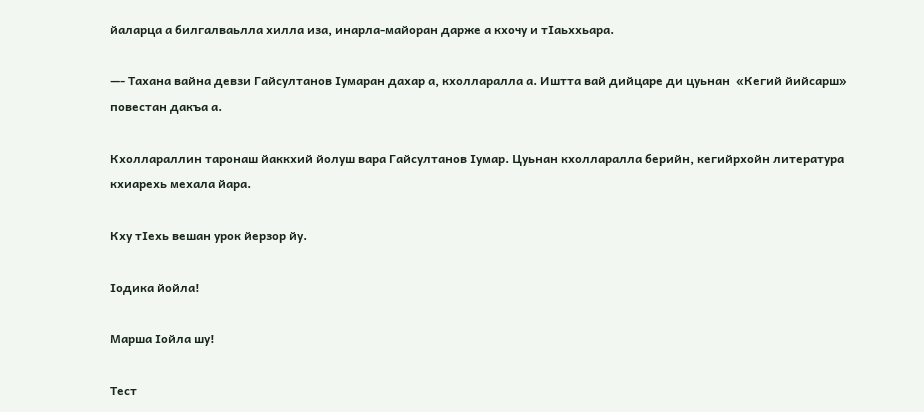йаларца а билгалваьлла хилла иза, инарла-майоран дарже а кхочу и тIаьххьара.

—- Тахана вайна девзи Гайсултанов Iумаран дахар а, кхолларалла а. Иштта вай дийцаре ди цуьнан  «Кегий йийсарш» повестан дакъа а.

Кхоллараллин таронаш йаккхий йолуш вара Гайсултанов Iумар. Цуьнан кхолларалла берийн, кегийрхойн литература кхиарехь мехала йара.

Кху тIехь вешан урок йерзор йу.

Iодика йойла!

Марша Iойла шу!

Тест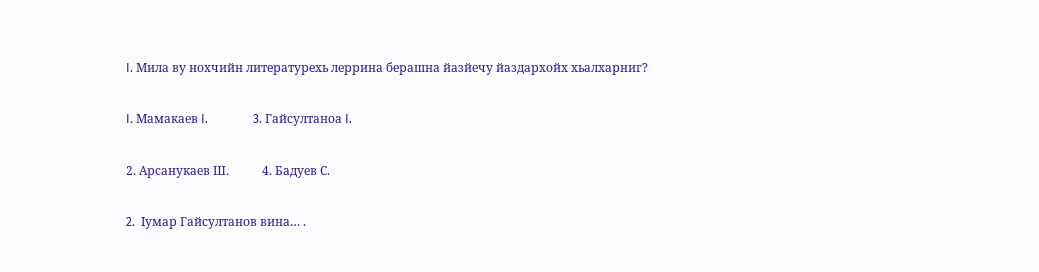I. Мила ву нохчийн литературехь леррина берашна йазйечу йаздархойх хьалхарниг?

I. Мамакаев I.               3. Гайсултаноа I.

2. Арсанукаев Ш.           4. Бадуев С.

2.  Iумар Гайсултанов вина… .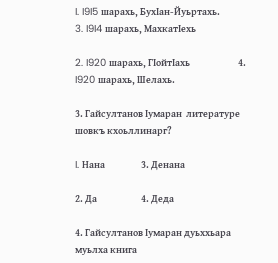I. I9I5 шарахь, БухIан-Йуьртахь.            3. I9I4 шарахь, МахкатIехь

2. I920 шарахь, ГIойтIахь                        4. I920 шарахь, Шелахь.

3. Гайсултанов Iумаран  литературе шовкъ кхоьллинарг?

I. Нана                  3. Денана

2. Да                      4. Деда

4. Гайсултанов Iумаран дуьххьара муьлха книга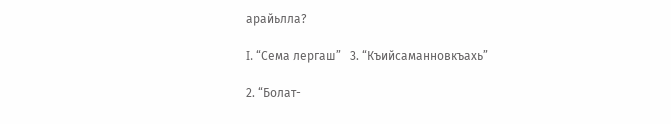арайьлла?

I. “Сема лергаш”   3. “Къийсаманновкъахь”

2. “Болат-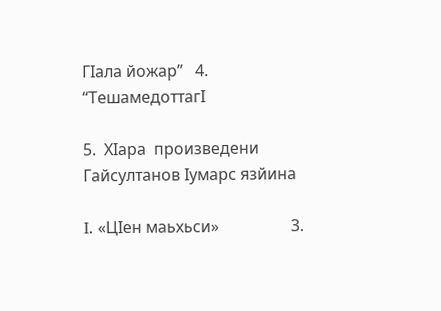ГIала йожар”   4. “ТешамедоттагI

5.  ХIара  произведени Гайсултанов Iумарс язйина

I. «ЦIен маьхьси»                  3.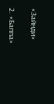«Зайнди»

2. «Баппа»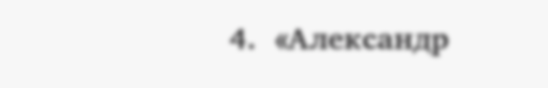4.  «Александр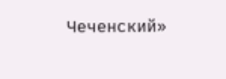Чеченский»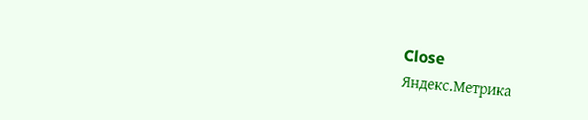Close
Яндекс.Метрика